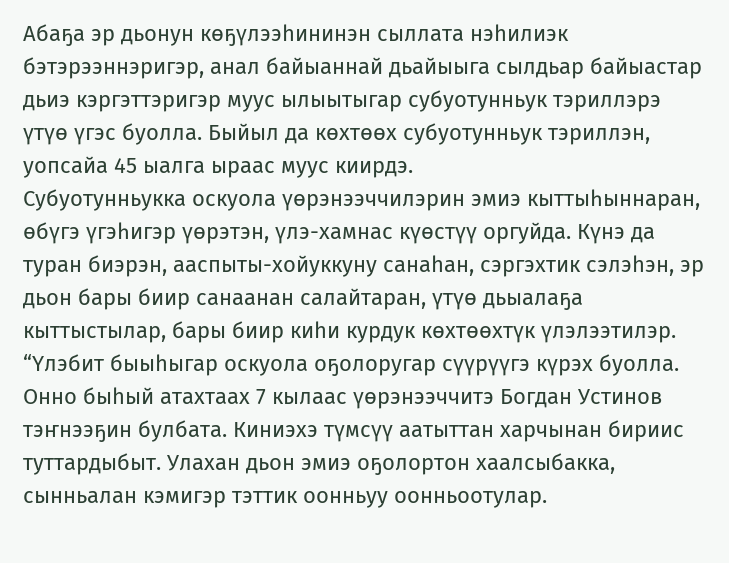Абаҕа эр дьонун көҕүлээhининэн сыллата нэhилиэк бэтэрээннэригэр, анал байыаннай дьайыыга сылдьар байыастар дьиэ кэргэттэригэр муус ылыытыгар субуотунньук тэриллэрэ үтүө үгэс буолла. Быйыл да көхтөөх субуотунньук тэриллэн, уопсайа 45 ыалга ыраас муус киирдэ.
Субуотунньукка оскуола үөрэнээччилэрин эмиэ кыттыһыннаран, өбүгэ үгэһигэр үөрэтэн, үлэ-хамнас күөстүү оргуйда. Күнэ да туран биэрэн, ааспыты-хойуккуну санаhан, сэргэхтик сэлэhэн, эр дьон бары биир санаанан салайтаран, үтүө дьыалаҕа кыттыстылар, бары биир киhи курдук көхтөөхтүк үлэлээтилэр.
“Үлэбит быыhыгар оскуола оҕолоругар сүүрүүгэ күрэх буолла. Онно быhый атахтаах 7 кылаас үөрэнээччитэ Богдан Устинов тэҥнээҕин булбата. Киниэхэ түмсүү аатыттан харчынан бириис туттардыбыт. Улахан дьон эмиэ оҕолортон хаалсыбакка, сынньалан кэмигэр тэттик оонньуу оонньоотулар.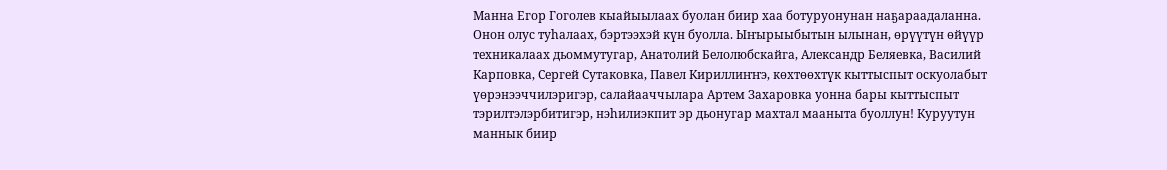Манна Егор Гоголев кыайыылаах буолан биир хаа ботуруонунан наҕараадаланна.
Онон олус туhалаах, бэртээхэй күн буолла. Ыҥырыыбытын ылынан, өрүүтүн өйүүр техникалаах дьоммутугар, Анатолий Белолюбскайга, Александр Беляевка, Василий Карповка, Сергей Сутаковка, Павел Кириллиҥҥэ, көхтөөхтүк кыттыспыт оскуолабыт үөрэнээччилэригэр, салайааччылара Артем Захаровка уонна бары кыттыспыт тэрилтэлэрбитигэр, нэhилиэкпит эр дьонугар махтал мааныта буоллун! Куруутун маннык биир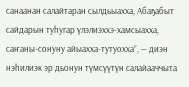санаанан салайтаран сылдьыахха, Абаҕабыт сайдарын туhугар үлэлиэххэ-хамсыахха, саҥаны-сонуну айыахха-тутуохха”, — диэн нэһилиэк эр дьонун түмсүүтүн салайааччыта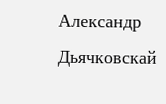Александр Дьячковскай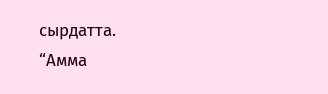сырдатта.
“Амма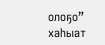олоҕо” хаһыат